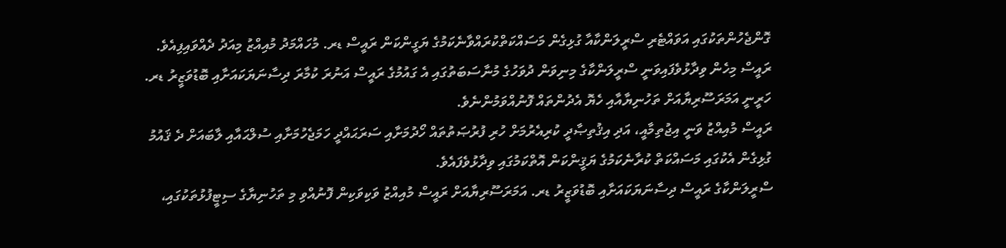ގޮންޖެހުންތަކުގައި އަވައްޓެރި ސްރީލަންކާއާ ގުޅިގެން މަސައްކަތްކުރައްވާނެކަމުގެ ޔަގީންކަން ރައީސް ޑރ. މުހައްމަދު މުއިއްޒު މިއަދު ދެއްވައިފިއެވެ.
ރައީސް މިހެން ވިދާޅުވެފައިވަނީ ސްރީލަންކާގެ މިނިވަން ދުވަހުގެ މުނާސަބަތުގައި އެ ގައުމުގެ ރައީސް އަނުރަ ކުމާރަ ދިސާނަޔަކައަށާއި ބޮޑުވަޒީރު ޑރ. ހަރީނީ އަމަރަސޫރިޔާއަށް ތަހުނިޔާއާއި ހެޔޮ އެދުންތައް ފޮނުއްވަމުންނެވެ.
ރައީސް މުއިއްޒު ވަނީ އިޖުތިމާއީ، އަދި އިޤުތިޞާދީ ކުރިއެރުމަށް ހުރި ފުރުޞަތުތައް ހޯދުމަށާއި ސަރަޙައްދީ ހަމަޖެހުމަށާއި ސުލްޙައާއި ލާބައަށް ދެ ޤައުމު ގުޅިގެން އެކުގައި މަސައްކަތް ކުރާނެކަމުގެ ޔަޤީންކަން އޮތްކަމުގައި ވިދާޅުވެފައެވެ.
ސްރީލަންކާގެ ރައީސް ދިސާނަޔަކައަށާއި ބޮޑުވަޒީރު ޑރ. އަމަރަސޫރިޔާއަށް ރައީސް މުއިއްޒު ވަކިވަކިން ފޮނުއްވި މި ތަހުނިޔާގެ ސިޓީފުޅުތަކުގައި،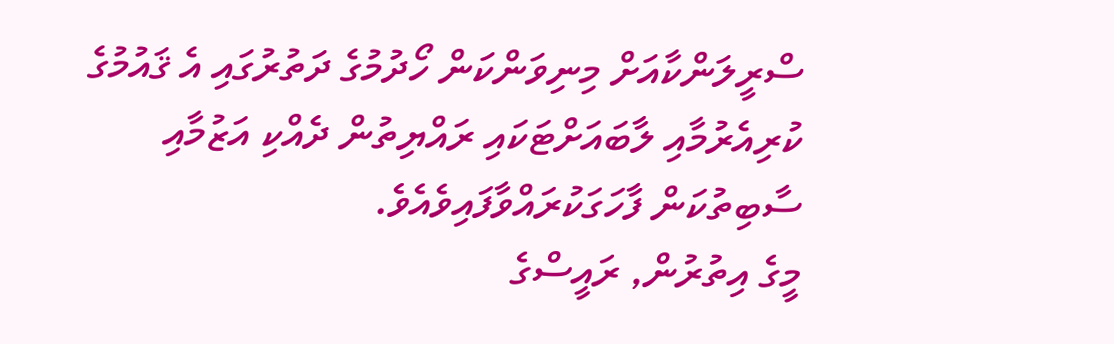ސްރީލަންކާއަށް މިނިވަންކަން ހޯދުމުގެ ދަތުރުގައި އެ ޤައުމުގެ ކުރިއެރުމާއި ލާބައަށްޓަކައި ރައްޔިތުން ދެއްކި އަޒުމާއި ސާބިތުކަން ފާހަގަކުރައްވާފައިވެއެވެ.
މީގެ އިތުރުން, ރައީސްގެ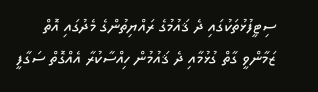ސިޓީފުޅުތަކުގައި ދެ ޤައުމުގެ ރައްޔިތުންގެ މެދުގައި އޮތް ޒަމާންވީ ގާތް ގުޅުމާއި ދެ ޤައުމުން ހިއްސާކުރާ އެއްގޮތް ސަގާފީ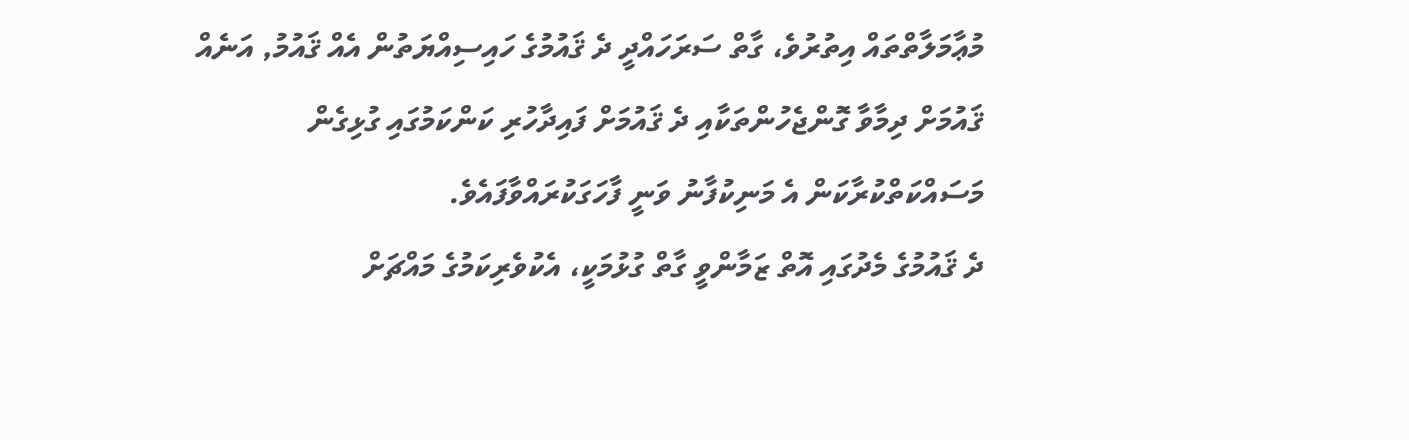މުޢާމަލާތްތައް އިތުރުވެ، ގާތް ސަރަހައްދީ ދެ ޤައުމުގެ ހައިސިއްޔަތުން އެއް ޤައުމު, އަނެއް ޤައުމަށް ދިމާވާ ގޮންޖެހުންތަކާއި ދެ ޤައުމަށް ފައިދާހުރި ކަންކަމުގައި ގުޅިގެން މަސައްކަތްކުރާކަން އެ މަނިކުފާނު ވަނީ ފާހަގަކުރައްވާފައެވެ.
ދެ ޤައުމުގެ މެދުގައި އޮތް ޒަމާންވީ ގާތް ގުޅުމަކީ، އެކުވެރިކަމުގެ މައްޗަށް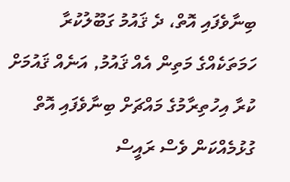ބިނާވެފައި އޮތް، ދެ ޤައުމު ގަބޫލުކުރާ ހަމަތަކެއްގެ މަތިން އެއް ޤައުމު, އަނެއް ޤައުމަށް ކުރާ އިހުތިރާމުގެ މައްޗަށް ބިނާވެފައި އޮތް ގުޅުމެއްކަން ވެސް ރައީސް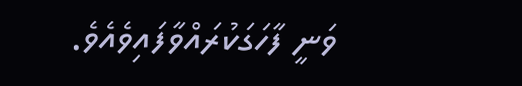ވަނީ ފާހަގަކުރައްވާފައިވެއެވެ.